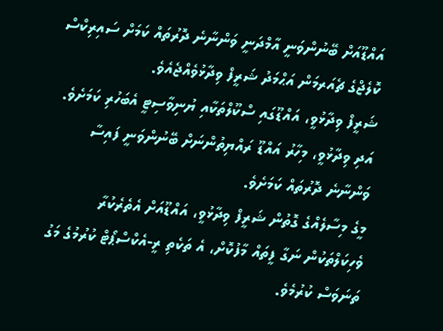އައްޑޫއަށް ބޭނުންވަނީ އާމްދަނީ ވަންނާނެ ދޮރުތައް ކަމަށް ސައިރިކްސް ކޮލެޖްގެ ޗެއަރމަން އަޙްމަދު ޝަރީފް ވިދާޅުވެއްޖެއެވެ.
ޝަރީފް ވިދާޅުވީ، އައްޑޫގައި ސްކޫލްތަކާއި ޔުނިވާސިޓީ އެބަހުރި ކަމަށެވެ. އަދި ވިދާޅުވީ، މިހާރު އައްޑޫ ރައްޔިތުންނަށް ބޭނުންވަނީ ފައިސާ ވަންނާނެ ދޮރުތައް ކަމަށެވެ.
މީގެ މިސާލެއްގެ ގޮތުން ޝަރީފް ވިދާޅުވީ، އައްޑޫއަށް އެތެރެކުރާ ވެހިކަލްތަކުން ނަގާ ފީތައް މާފުކޮށް، އެ ތަކެތި ރީ-އެކްސްޕޯޓް ކުރުމުގެ މަގު ތަނަވަސް ކުރުމެވެ.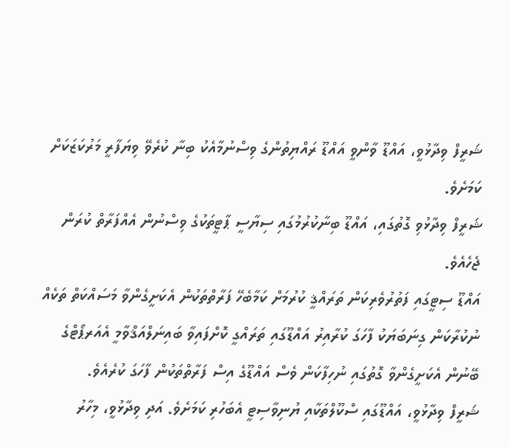ޝަރީފް ވިދާޅުވީ، އައްޑޫ ވާންވީ އައްޑޫ ރައްޔިތުންގެ ވިސްނުމާއެކު ބިނާ ކުރެވޭ ވިޔަފާރީ މަރުކަޒަކަށް ކަމަށެވެ.
ޝަރީފް ވިދާޅުވި ގޮތުގައި، އައްޑޫ ބިނާކުރުމުގައި ސިޔާސީ ޕާޓީތަކުގެ ވިސްނުން އެއްފަރާތް ކުރަން ޖެހެއެވެ.
އައްޑޫ ސިޓީގައި ފަތުރުވެރިކަން ތަރައްޤީ ކުރުމަށް ކަމާބެހޭ ފަރާތްތަކުން އެކަށީގެންވާ މަސައްކަތް ތަކެއް ނުކުރާކަން ގިނަބަޔަކު ފާހަގަ ކުރާއިރު އައްޑޫގައި ތަރައްގީ ކޮށްފައިވާ ބައިނަލްއަޤްވާމީ އެއަރޕޯޓްގެ ބޭނުން އެކަށީގެންވާ ގޮތުގައި ނުހިފާކަން ވެސް އައްޑޫގެ އިސް ފަރާތްތަކުން ފާހަގަ ކުރެއެވެ.
ޝަރީފް ވިދާޅުވީ، އައްޑޫގައި ސްކޫލްތަކާއި ޔުނިވާސިޓީ އެބަހުރި ކަމަށެވެ. އަދި ވިދާޅުވީ، މިހާރު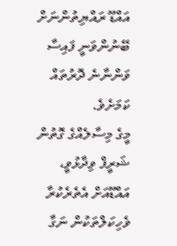އައްޑޫ ރައްޔިތުންނަށް ބޭނުންވަނީ ފައިސާ ވަންނާނެ ދޮރުތައް ކަމަށެވެ.
މީގެ މިސާލެއްގެ ގޮތުން ޝަރީފް ވިދާޅުވީ، އައްޑޫއަށް އެތެރެކުރާ ވެހިކަލްތަކުން ނަގާ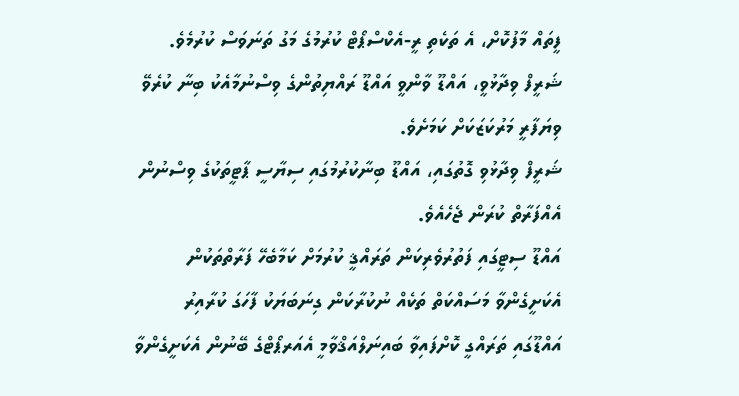ފީތައް މާފުކޮށް، އެ ތަކެތި ރީ-އެކްސްޕޯޓް ކުރުމުގެ މަގު ތަނަވަސް ކުރުމެވެ.
ޝަރީފް ވިދާޅުވީ، އައްޑޫ ވާންވީ އައްޑޫ ރައްޔިތުންގެ ވިސްނުމާއެކު ބިނާ ކުރެވޭ ވިޔަފާރީ މަރުކަޒަކަށް ކަމަށެވެ.
ޝަރީފް ވިދާޅުވި ގޮތުގައި، އައްޑޫ ބިނާކުރުމުގައި ސިޔާސީ ޕާޓީތަކުގެ ވިސްނުން އެއްފަރާތް ކުރަން ޖެހެއެވެ.
އައްޑޫ ސިޓީގައި ފަތުރުވެރިކަން ތަރައްޤީ ކުރުމަށް ކަމާބެހޭ ފަރާތްތަކުން އެކަށީގެންވާ މަސައްކަތް ތަކެއް ނުކުރާކަން ގިނަބަޔަކު ފާހަގަ ކުރާއިރު އައްޑޫގައި ތަރައްގީ ކޮށްފައިވާ ބައިނަލްއަޤްވާމީ އެއަރޕޯޓްގެ ބޭނުން އެކަށީގެންވާ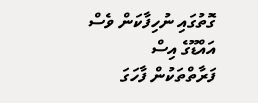ގޮތުގައި ނުހިފާކަން ވެސް އައްޑޫގެ އިސް ފަރާތްތަކުން ފާހަގަ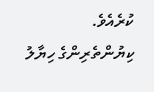ކުރެއެވެ.
ކިޔުންތެރިންގެ ހިޔާލު